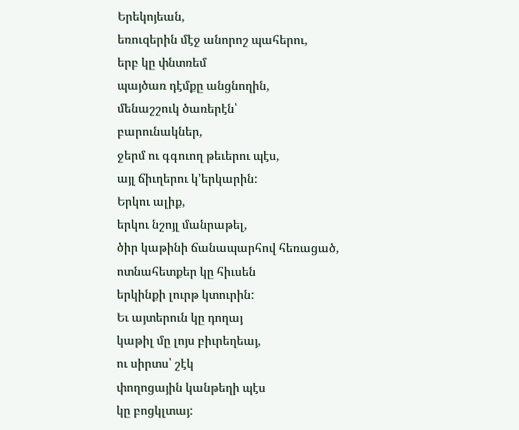Երեկոյեան,
եռուզերին մէջ անորոշ պահերու,
երբ կը փնտռեմ
պայծառ դէմքը անցնողին,
մենաշշուկ ծառերէն՝
բարունակներ,
ջերմ ու գգուող թեւերու պէս,
այլ ճիւղերու կ’երկարին:
Երկու ալիք,
երկու նշոյլ մանրաթել,
ծիր կաթինի ճանապարհով հեռացած,
ոտնահետքեր կը հիւսեն
երկինքի լուրթ կտուրին:
Եւ այտերուն կը դողայ
կաթիլ մը լոյս բիւրեղեայ,
ու սիրտս՝ շէկ
փողոցային կանթեղի պէս
կը բոցկլտայ: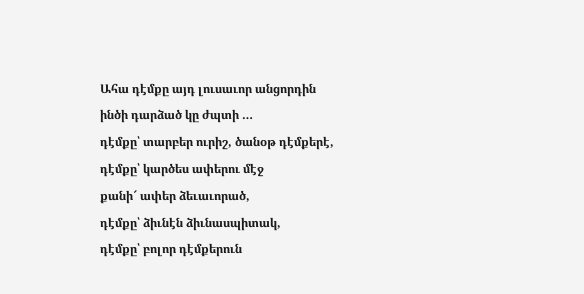Ահա դէմքը այդ լուսաւոր անցորդին
ինծի դարձած կը ժպտի …
դէմքը՝ տարբեր ուրիշ, ծանօթ դէմքերէ,
դէմքը՝ կարծես ափերու մէջ
քանի՜ ափեր ձեւաւորած,
դէմքը՝ ձիւնէն ձիւնասպիտակ,
դէմքը՝ բոլոր դէմքերուն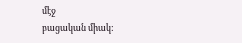մէջ
բացական միակ: